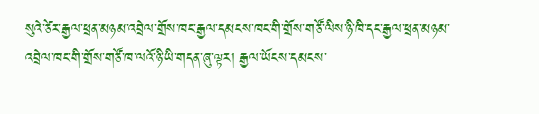སུའེ་ཙེར་རྒྱལ་ཕྲན་མཉམ་འབྲེལ་གྲོས་ཁང་རྒྱལ་དམངས་ཁང་གི་གྲོས་གཙོ་ལིས་ཉི་ཁི་དང་རྒྱལ་ཕྲན་མཉམ་འབྲེལ་ཁང་གི་གྲོས་གཙོ་ཁ་ལའོ་ཉི་ཡི་གདན་ཞུ་ལྟར། རྒྱལ་ཡོངས་དམངས་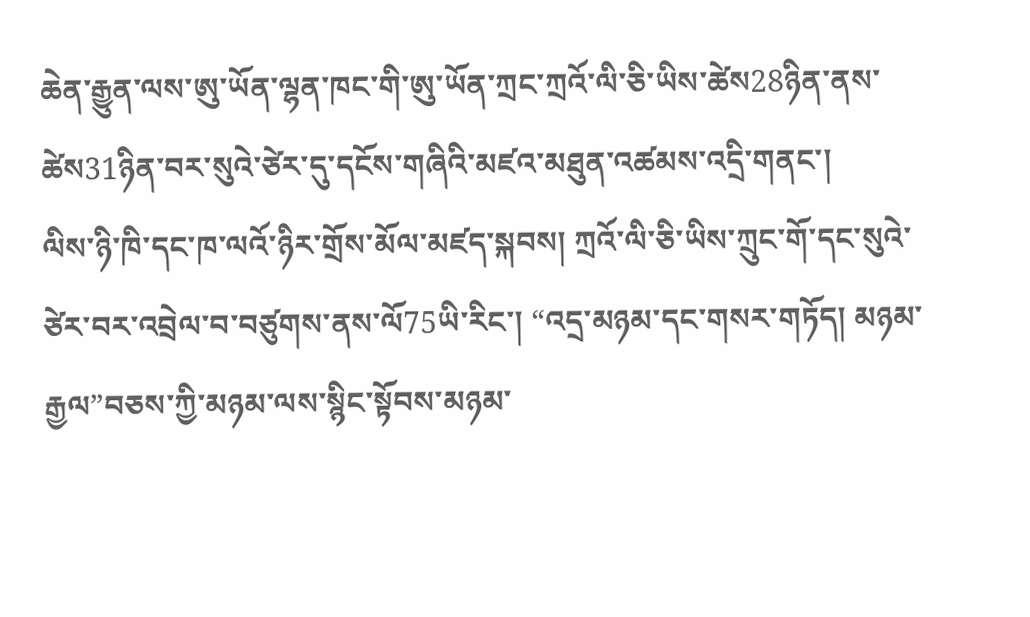ཆེན་རྒྱུན་ལས་ཨུ་ཡོན་ལྷན་ཁང་གི་ཨུ་ཡོན་ཀྲང་ཀྲའོ་ལི་ཅི་ཡིས་ཚེས28ཉིན་ནས་ཚེས31ཉིན་བར་སུའེ་ཙེར་དུ་དངོས་གཞིའི་མཛའ་མཐུན་འཚམས་འདྲི་གནང་།
ལིས་ཉི་ཁི་དང་ཁ་ལའོ་ཉིར་གྲོས་མོལ་མཛད་སྐབས། ཀྲའོ་ལི་ཅི་ཡིས་ཀྲུང་གོ་དང་སུའེ་ཙེར་བར་འབྲེལ་བ་བཙུགས་ནས་ལོ75ཡི་རིང་། “འདྲ་མཉམ་དང་གསར་གཏོད། མཉམ་རྒྱལ”བཅས་ཀྱི་མཉམ་ལས་སྙིང་སྟོབས་མཉམ་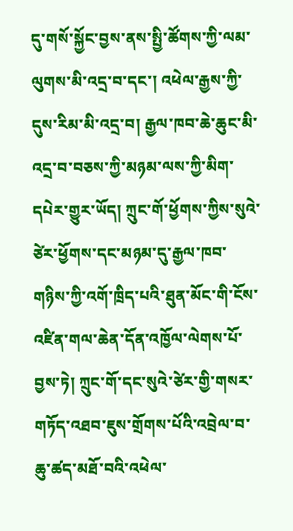དུ་གསོ་སྐྱོང་བྱས་ནས་སྤྱི་ཚོགས་ཀྱི་ལམ་ལུགས་མི་འདྲ་བ་དང་། འཕེལ་རྒྱས་ཀྱི་དུས་རིམ་མི་འདྲ་བ། རྒྱལ་ཁབ་ཆེ་ཆུང་མི་འདྲ་བ་བཅས་ཀྱི་མཉམ་ལས་ཀྱི་མིག་དཔེར་གྱུར་ཡོད། ཀྲུང་གོ་ཕྱོགས་ཀྱིས་སུའེ་ཙེར་ཕྱོགས་དང་མཉམ་དུ་རྒྱལ་ཁབ་གཉིས་ཀྱི་འགོ་ཁྲིད་པའི་ཐུན་མོང་གི་ངོས་འཛིན་གལ་ཆེན་དོན་འཁྱོལ་ལེགས་པོ་བྱས་ཏེ། ཀྲུང་གོ་དང་སུའེ་ཙེར་གྱི་གསར་གཏོད་འཐབ་ཇུས་གྲོགས་པོའི་འབྲེལ་བ་ཆུ་ཚད་མཐོ་བའི་འཕེལ་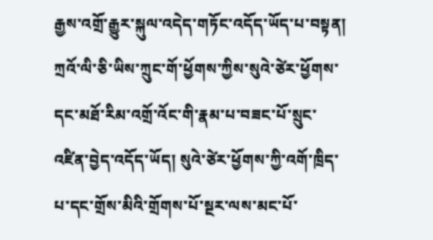རྒྱས་འགྲོ་རྒྱུར་སྐུལ་འདེད་གཏོང་འདོད་ཡོད་པ་བསྟན།
ཀྲའོ་ལི་ཅི་ཡིས་ཀྲུང་གོ་ཕྱོགས་ཀྱིས་སུའེ་ཙེར་ཕྱོགས་དང་མཐོ་རིམ་འགྲོ་འོང་གི་རྣམ་པ་བཟང་པོ་སྲུང་འཛིན་བྱེད་འདོད་ཡོད། སུའེ་ཙེར་ཕྱོགས་ཀྱི་འགོ་ཁྲིད་པ་དང་གྲོས་མིའི་གྲོགས་པོ་སྔར་ལས་མང་པོ་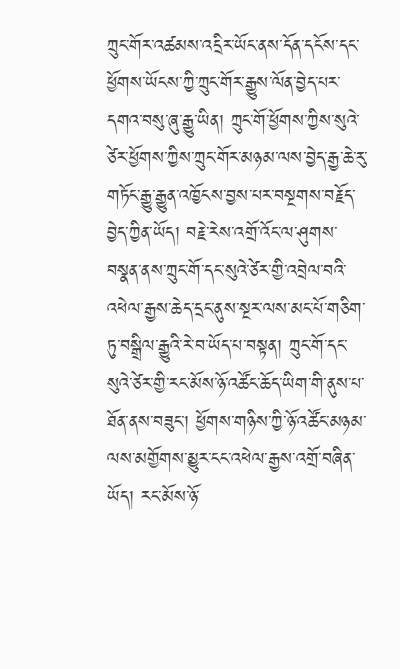ཀྲུང་གོར་འཚམས་འདྲིར་ཡོང་ནས་དོན་དངོས་དང་ཕྱོགས་ཡོངས་ཀྱི་ཀྲུང་གོར་རྒྱུས་ལོན་བྱེད་པར་དགའ་བསུ་ཞུ་རྒྱུ་ཡིན། ཀྲུང་གོ་ཕྱོགས་ཀྱིས་སུའེ་ཙེར་ཕྱོགས་ཀྱིས་ཀྲུང་གོར་མཉམ་ལས་བྱེད་རྒྱ་ཆེ་རུ་གཏོང་རྒྱུ་རྒྱུན་འཁྱོངས་བྱས་པར་བསྔགས་བརྗོད་བྱེད་ཀྱིན་ཡོད། བརྗེ་རེས་འགྲོ་འོང་ལ་ཤུགས་བསྣན་ནས་ཀྲུང་གོ་དང་སུའེ་ཙེར་གྱི་འབྲེལ་བའི་འཕེལ་རྒྱས་ཆེད་དྲང་ནུས་སྔར་ལས་མང་པོ་གཅིག་ཏུ་བསྒྲིལ་རྒྱུའི་རེ་བ་ཡོད་པ་བསྟན། ཀྲུང་གོ་དང་སུའེ་ཙེར་གྱི་རང་མོས་ཉོ་འཚོང་ཆོད་ཡིག་གི་ནུས་པ་ཐོན་ནས་བཟུང་། ཕྱོགས་གཉིས་ཀྱི་ཉོ་འཚོང་མཉམ་ལས་མགྱོགས་མྱུར་ངང་འཕེལ་རྒྱས་འགྲོ་བཞིན་ཡོད། རང་མོས་ཉོ་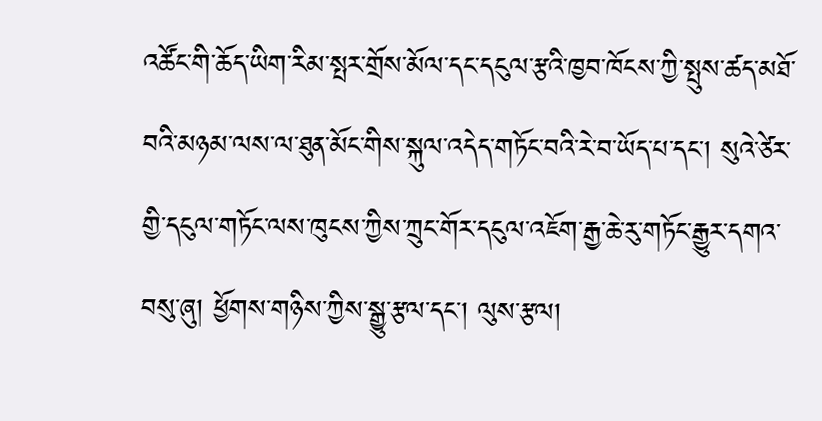འཚོང་གི་ཆོད་ཡིག་རིམ་སྤར་གྲོས་མོལ་དང་དངུལ་རྩའི་ཁྱབ་ཁོངས་ཀྱི་སྤུས་ཚད་མཐོ་བའི་མཉམ་ལས་ལ་ཐུན་མོང་གིས་སྐུལ་འདེད་གཏོང་བའི་རེ་བ་ཡོད་པ་དང་། སུའེ་ཙེར་གྱི་དངུལ་གཏོང་ལས་ཁུངས་ཀྱིས་ཀྲུང་གོར་དངུལ་འཇོག་རྒྱ་ཆེ་རུ་གཏོང་རྒྱུར་དགའ་བསུ་ཞུ། ཕྱོགས་གཉིས་ཀྱིས་སྒྱུ་རྩལ་དང་། ལུས་རྩལ།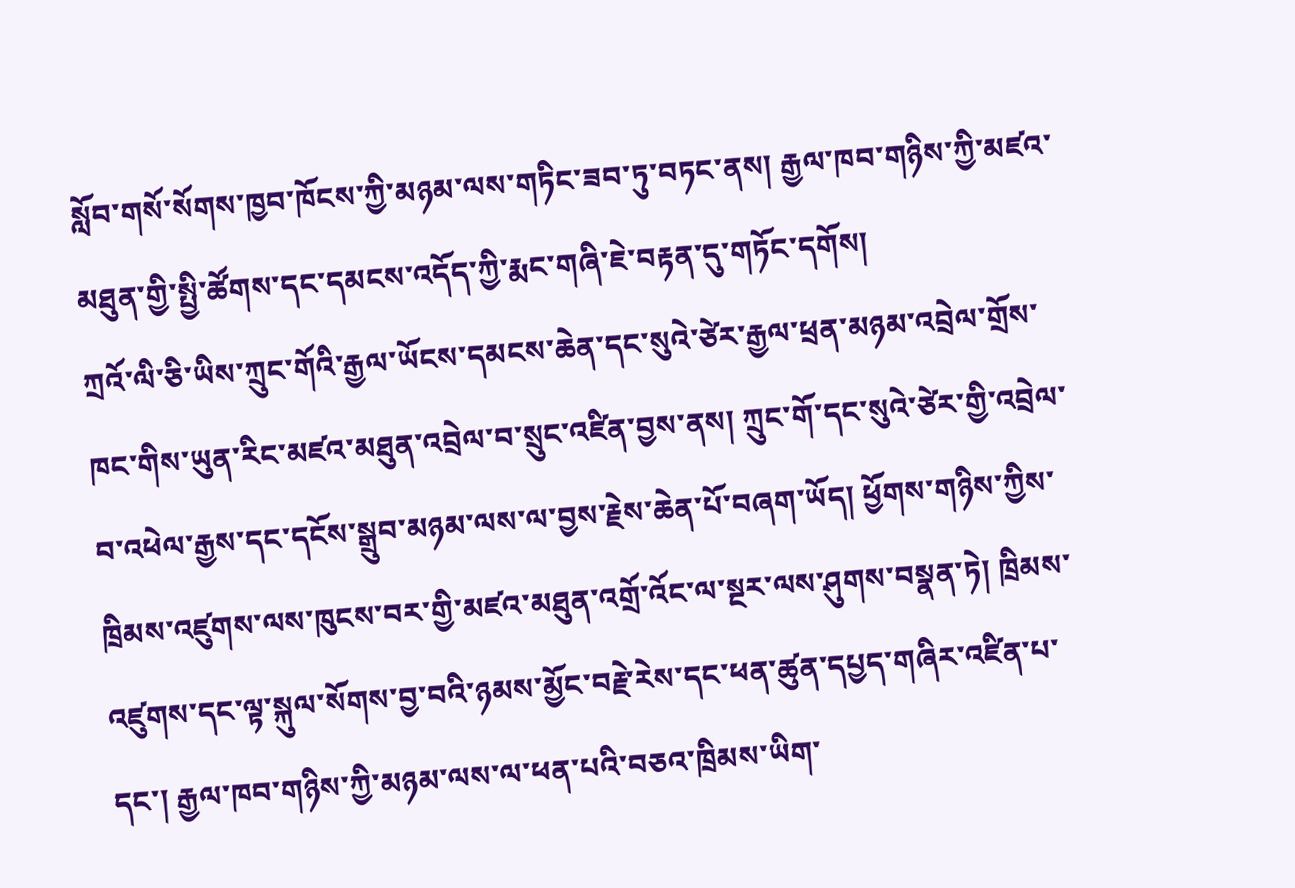སློབ་གསོ་སོགས་ཁྱབ་ཁོངས་ཀྱི་མཉམ་ལས་གཏིང་ཟབ་ཏུ་བཏང་ནས། རྒྱལ་ཁབ་གཉིས་ཀྱི་མཛའ་མཐུན་གྱི་སྤྱི་ཚོགས་དང་དམངས་འདོད་ཀྱི་རྨང་གཞི་ཇེ་བརྟན་དུ་གཏོང་དགོས།
ཀྲའོ་ལི་ཅི་ཡིས་ཀྲུང་གོའི་རྒྱལ་ཡོངས་དམངས་ཆེན་དང་སུའེ་ཙེར་རྒྱལ་ཕྲན་མཉམ་འབྲེལ་གྲོས་ཁང་གིས་ཡུན་རིང་མཛའ་མཐུན་འབྲེལ་བ་སྲུང་འཛིན་བྱས་ནས། ཀྲུང་གོ་དང་སུའེ་ཙེར་གྱི་འབྲེལ་བ་འཕེལ་རྒྱས་དང་དངོས་སྒྲུབ་མཉམ་ལས་ལ་བྱས་རྗེས་ཆེན་པོ་བཞག་ཡོད། ཕྱོགས་གཉིས་ཀྱིས་ཁྲིམས་འཛུགས་ལས་ཁུངས་བར་གྱི་མཛའ་མཐུན་འགྲོ་འོང་ལ་སྔར་ལས་ཤུགས་བསྣན་ཏེ། ཁྲིམས་འཛུགས་དང་ལྟ་སྐུལ་སོགས་བྱ་བའི་ཉམས་མྱོང་བརྗེ་རེས་དང་ཕན་ཚུན་དཔྱད་གཞིར་འཛིན་པ་དང་། རྒྱལ་ཁབ་གཉིས་ཀྱི་མཉམ་ལས་ལ་ཕན་པའི་བཅའ་ཁྲིམས་ཡིག་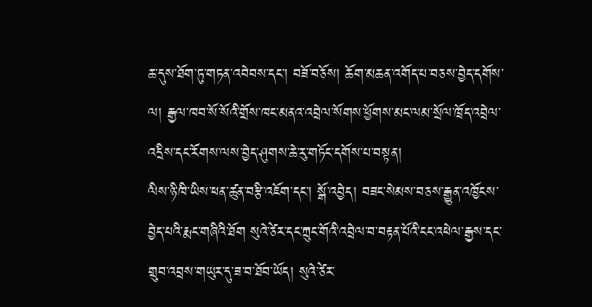ཆ་དུས་ཐོག་ཏུ་གཏན་འབེབས་དང་། བཟོ་བཅོས། ཆོག་མཆན་འགོད་པ་བཅས་བྱེད་དགོས་ལ། རྒྱལ་ཁབ་སོ་སོའི་གྲོས་ཁང་མནའ་འབྲེལ་སོགས་ཕྱོགས་མང་ལམ་སྲོལ་ཁྲོད་འབྲེལ་འདྲིས་དང་རོགས་ལས་བྱེད་ཤུགས་ཆེ་རུ་གཏོང་དགོས་པ་བསྟན།
ལིས་ཉི་ཁི་ཡིས་ཕན་ཚུན་བརྩི་འཇོག་དང་། སྒོ་འབྱེད། བཟང་སེམས་བཅས་རྒྱུན་འཁྱོངས་བྱེད་པའི་རྨང་གཞིའི་ཐོག སུའེ་ཙེར་དང་ཀྲུང་གོའི་འབྲེལ་བ་བརྟན་པོའི་ངང་འཕེལ་རྒྱས་དང་གྲུབ་འབྲས་གཡུར་དུ་ཟ་བ་ཐོབ་ཡོད། སུའེ་ཙེར་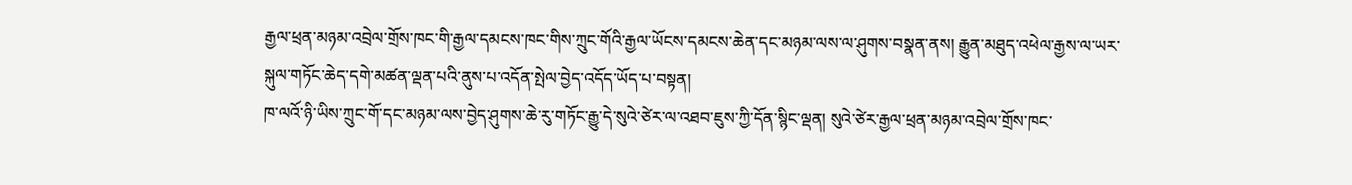རྒྱལ་ཕྲན་མཉམ་འབྲེལ་གྲོས་ཁང་གི་རྒྱལ་དམངས་ཁང་གིས་ཀྲུང་གོའི་རྒྱལ་ཡོངས་དམངས་ཆེན་དང་མཉམ་ལས་ལ་ཤུགས་བསྣན་ནས། རྒྱུན་མཐུད་འཕེལ་རྒྱས་ལ་ཡར་སྐུལ་གཏོང་ཆེད་དགེ་མཚན་ལྡན་པའི་ནུས་པ་འདོན་སྤེལ་བྱེད་འདོད་ཡོད་པ་བསྟན།
ཁ་ལའོ་ཉི་ཡིས་ཀྲུང་གོ་དང་མཉམ་ལས་བྱེད་ཤུགས་ཆེ་རུ་གཏོང་རྒྱུ་དེ་སུའེ་ཙེར་ལ་འཐབ་ཇུས་ཀྱི་དོན་སྙིང་ལྡན། སུའེ་ཙེར་རྒྱལ་ཕྲན་མཉམ་འབྲེལ་གྲོས་ཁང་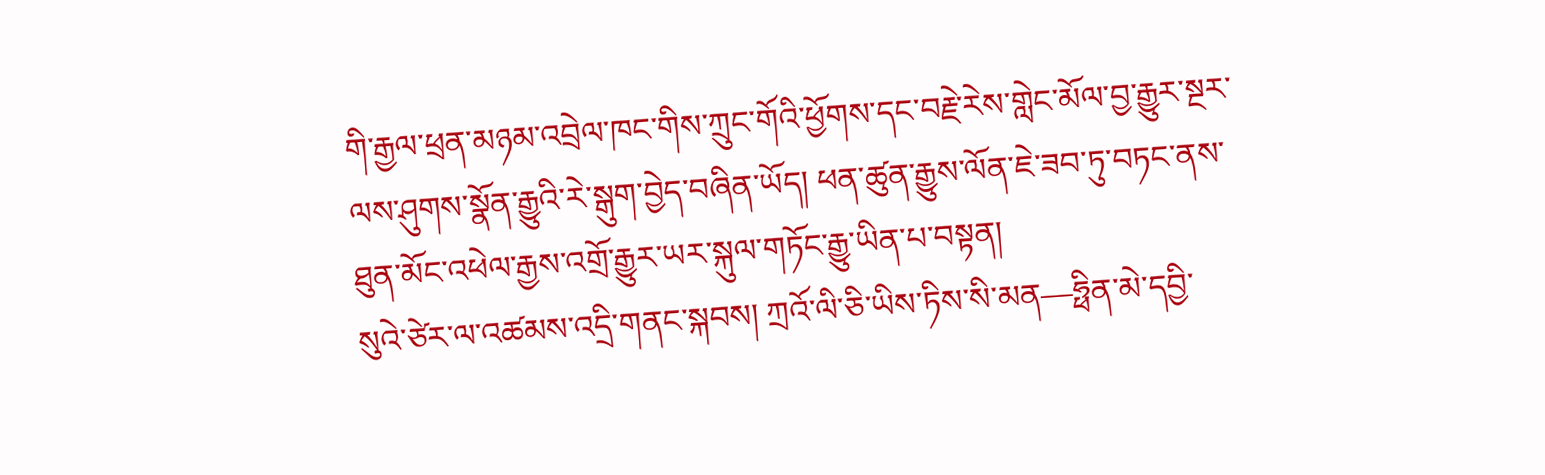གི་རྒྱལ་ཕྲན་མཉམ་འབྲེལ་ཁང་གིས་ཀྲུང་གོའི་ཕྱོགས་དང་བརྗེ་རེས་གླེང་མོལ་བྱ་རྒྱུར་སྔར་ལས་ཤུགས་སྣོན་རྒྱུའི་རེ་སྒུག་བྱེད་བཞིན་ཡོད། ཕན་ཚུན་རྒྱུས་ལོན་ཇེ་ཟབ་ཏུ་བཏང་ནས་ཐུན་མོང་འཕེལ་རྒྱས་འགྲོ་རྒྱུར་ཡར་སྐུལ་གཏོང་རྒྱུ་ཡིན་པ་བསྟན།
སུའེ་ཙེར་ལ་འཚམས་འདྲི་གནང་སྐབས། ཀྲའོ་ལི་ཅི་ཡིས་ཏིས་སི་མན—ཧྥིན་མེ་དབྱི་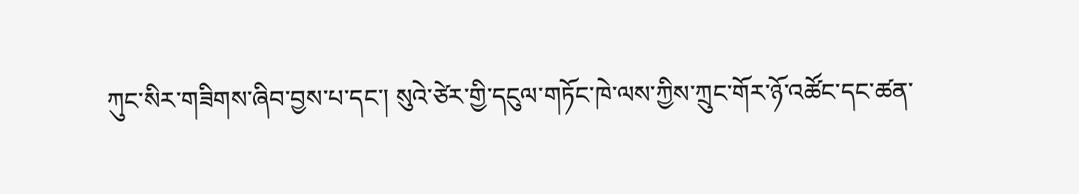ཀུང་སིར་གཟིགས་ཞིབ་བྱས་པ་དང་། སུའེ་ཙེར་གྱི་དངུལ་གཏོང་ཁེ་ལས་ཀྱིས་ཀྲུང་གོར་ཉོ་འཚོང་དང་ཚན་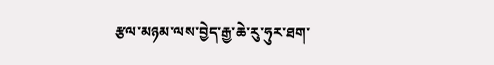རྩལ་མཉམ་ལས་བྱེད་རྒྱ་ཆེ་རུ་ཧུར་ཐག་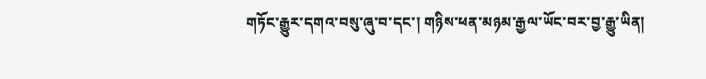གཏོང་རྒྱུར་དགའ་བསུ་ཞུ་བ་དང་། གཉིས་ཕན་མཉམ་རྒྱལ་ཡོང་བར་བྱ་རྒྱུ་ཡིན།